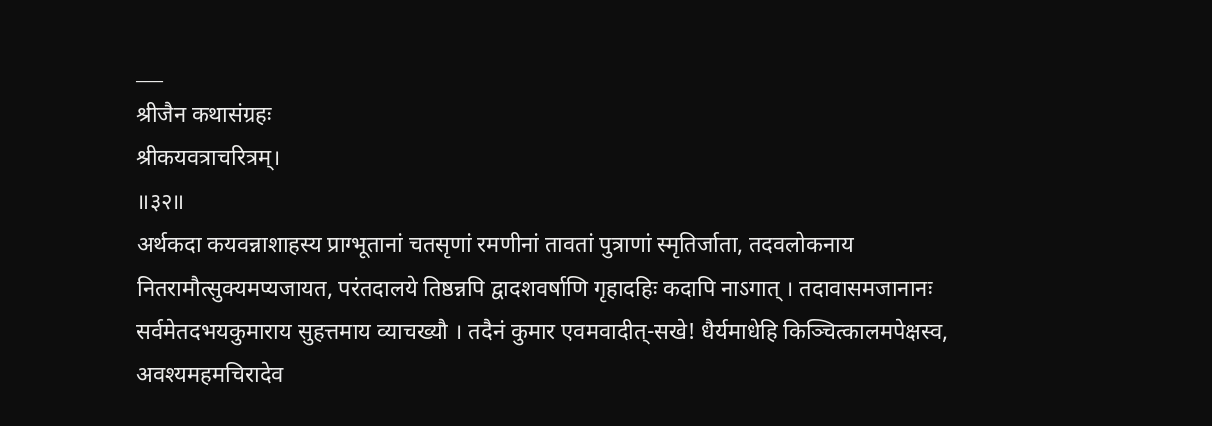___
श्रीजैन कथासंग्रहः
श्रीकयवत्राचरित्रम्।
॥३२॥
अर्थकदा कयवन्नाशाहस्य प्राग्भूतानां चतसृणां रमणीनां तावतां पुत्राणां स्मृतिर्जाता, तदवलोकनाय नितरामौत्सुक्यमप्यजायत, परंतदालये तिष्ठन्नपि द्वादशवर्षाणि गृहादहिः कदापि नाऽगात् । तदावासमजानानः सर्वमेतदभयकुमाराय सुहत्तमाय व्याचख्यौ । तदैनं कुमार एवमवादीत्-सखे! धैर्यमाधेहि किञ्चित्कालमपेक्षस्व, अवश्यमहमचिरादेव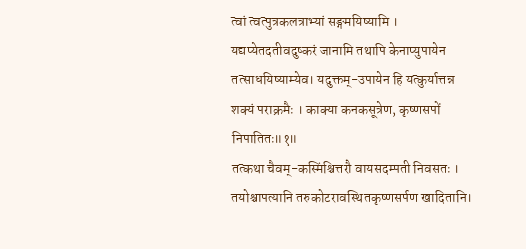त्वां त्वत्पुत्रकलत्राभ्यां सङ्गमयिष्यामि । यद्यप्येतदतीवदुष्करं जानामि तथापि केनाप्युपायेन तत्साधयिष्याम्येव। यदुक्तम्-उपायेन हि यत्कुर्यात्तन्न शक्यं पराक्रमैः । काक्या कनकसूत्रेण, कृष्णसपों निपातितः॥१॥
तत्कथा चैवम्-कस्मिंश्चित्तरौ वायसदम्पती निवसतः । तयोश्चापत्यानि तरुकोटरावस्थितकृष्णसर्पण खादितानि।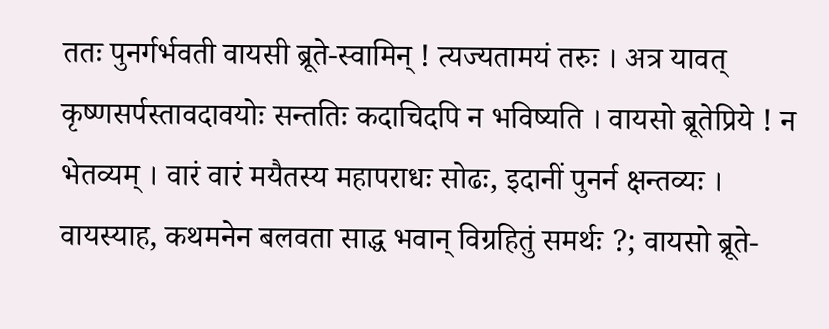ततः पुनर्गर्भवती वायसी ब्रूते-स्वामिन् ! त्यज्यतामयं तरुः । अत्र यावत् कृष्णसर्पस्तावदावयोः सन्ततिः कदाचिदपि न भविष्यति । वायसो ब्रूतेप्रिये ! न भेतव्यम् । वारं वारं मयैतस्य महापराधः सोढः, इदानीं पुनर्न क्षन्तव्यः । वायस्याह, कथमनेन बलवता साद्ध भवान् विग्रहितुं समर्थः ?; वायसो ब्रूते-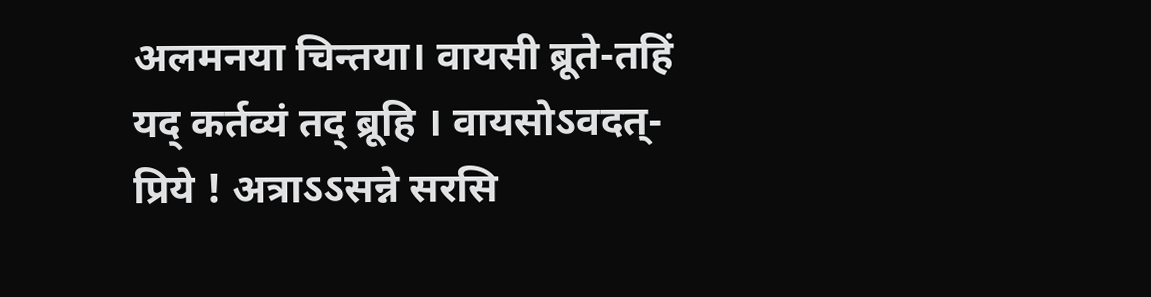अलमनया चिन्तया। वायसी ब्रूते-तहिं यद् कर्तव्यं तद् ब्रूहि । वायसोऽवदत्-प्रिये ! अत्राऽऽसन्ने सरसि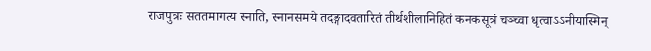राजपुत्रः सततमागत्य स्नाति, स्नानसमये तदङ्गादवतारितं तीर्थशीलानिहितं कनकसूत्रं चञ्च्वा धृत्वाऽऽनीयास्मिन्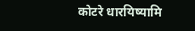कोटरे धारयिष्यामि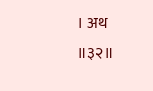। अथ
॥३२॥